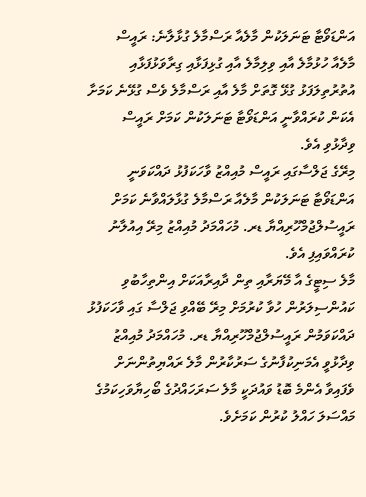އަންޑަވޯޓާ ޓަނަލަކުން މާލެއާ ރަސްމާލެ ގުޅާލާނެ: ރައީސް
މާލެއާ ހުޅުމާލެ އާއި ވިލިމާލެ އާއި ގުޅިފަޅާއި ގިރާވަޅުފަޅާއި އުތުރުތިލަފަޅު ގުޅޭ ގޮތަށް މާލެ އާއި ރަސްމާލެ ވެސް ގުޅޭނެ ކަމަށާ އެކަން ކުރައްވާނީ އަންޑަވޯޓާ ޓަނަލަކުން ކަމަށް ރައީސް ވިދާޅުވި އެވެ.
މިރޭގެ ޖަލްސާގައި ރައީސް މުއިއްޒު ވާހަކަފުޅު ދައްކަވަނީ
އަންޑަވޯޓާ ޓަނަލަކުން މާލެއާ ރަސްމާލެ ގުޅާލައްވާނެ ކަމަށް ރައީސުލްޖުމްހޫރިއްޔާ ޑރ. މުހައްމަދު މުއިއްޒު މިރޭ އިއުލާނު ކުރައްވައިފި އެވެ.
މާލެ ސިޓީގެ އާ މޭޔަރާއި ތިން ދާއިރާއަކަށް އިންތިހާބުވި ކައުންސިލަރުން ހުވާ ކުރުމަށް މިރޭ ބޭއްވި ޖަލްސާ ގައި ވާހަކަފުޅު ދައްކަވަމުން ރައީސުލްޖުމްހޫރިއްޔާ ޑރ. މުހައްމަދު މުއިއްޒު ވިދާޅުވީ އެމަނިކުފާނުގެ ސަރުކާރުން މާލެ ރައްޔިތުންނަށް ވެފައިވާ އެންމެ ބޮޑު ވައުދަކީ މާލެ ސަރަހައްދުގެ ބޯހިޔާވަހިކަމުގެ މައްސަލަ ހައްލު ކުރުން ކަމަށެވެ.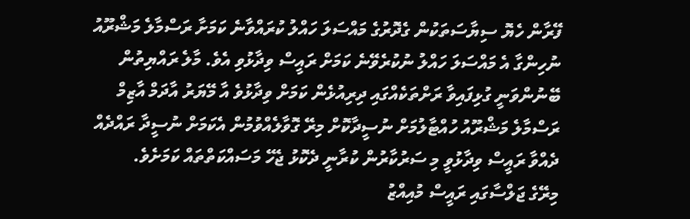ފޭރާން ހެޔޮ ސިޔާސަތަކުން ގެދޮރުގެ މައްސަލަ ހައްލު ކުރައްވާނެ ކަމަށާ ރަސްމާލެ މަޝްރޫއު ނުހިންގާ އެ މައްސަލަ ހައްލު ނުކުރެވޭނެ ކަމަށް ރައީސް ވިދާޅުވި އެވެ. މާލެ ރައްޔިތުން ބޭނުންވަނީ ގުޅިފައިވާ ރަށްތަކެއްގައި ދިރިއުޅެން ކަމަށް ވިދާޅުވެ އާ މޭޔަރު އާދަމް އާޒިމް ރަސްމާލެ މަޝްރޫއު ހުއްޓާލުމަށް ނުސީދާކޮށް މިރޭ ގޮވާލެއްވުމުން އެކަމަށް ނުސީދާ ރައްދެއް ދެއްވާ ރައީސް ވިދާޅުވީ މި ސަރުކާރުން ކުރާނީ ދެކޮޅު ޖެހޭ މަސައްކަތްތައް ކަމަށެވެ.
މިރޭގެ ޖަލްސާގައި ރައީސް މުއިއްޒު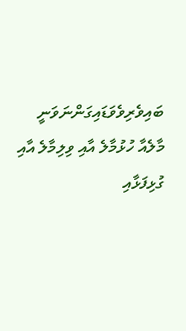ބައިވެރިވެވަޑައިގަންނަވަނީ
މާލެއާ ހުޅުމާލެ އާއި ވިލިމާލެ އާއި ގުޅިފަޅާއި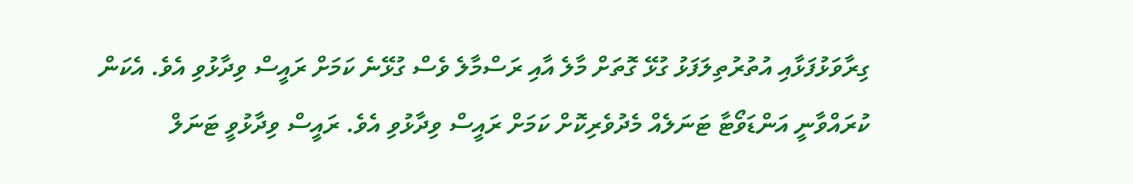ގިރާވަޅުފަޅާއި އުތުރުތިލަފަޅު ގުޅޭ ގޮތަށް މާލެ އާއި ރަސްމާލެ ވެސް ގުޅޭނެ ކަމަށް ރައީސް ވިދާޅުވި އެވެ. އެކަން ކުރައްވާނީ އަންޑަވޯޓާ ޓަނަލެއް މެދުވެރިކޮށް ކަމަށް ރައީސް ވިދާޅުވި އެވެ. ރައީސް ވިދާޅުވީ ޓަނަލް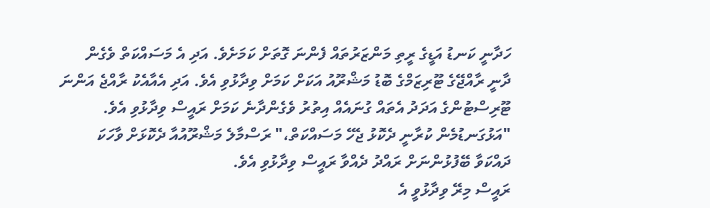ހަދާނީ ކަނޑު އަޑީގެ ރީތި މަންޒަރުތައް ފެންނަ ގޮތަށް ކަމަށެވެ. އަދި އެ މަސައްކަތް ވެގެން ދާނީ ރާއްޖޭގެ ޓޫރިޒަމްގެ ބޮޑު މަޝްރޫއު އަކަށް ކަމަށް ވިދާޅުވި އެވެ. އަދި އެއާއެކު ރާއްޖެ އަންނަ ޓޫރިސްޓުންގެ އަދަދު އެތައް ގުނައެއް އިތުރު ވެގެންދާނެ ކަމަށް ރައީސް ވިދާޅުވި އެވެ.
"އަޅުގަނޑުމެން ކުރާނީ ދެކޮޅު ޖެހޭ މަސައްކަތް،" ރަސްމާލެ މަޝްރޫއުއާ ދެކޮޅަށް ވާހަކަ ދައްކަވާ ބޭފުޅުންނަށް ރައްދު ދެއްވާ ރައީސް ވިދާޅުވި އެވެ.
ރައީސް މިރޭ ވިދާޅުވީ އެ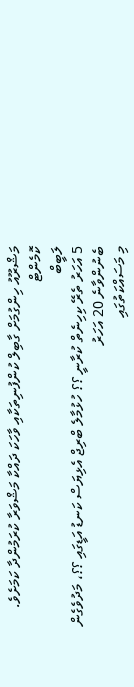މަޝްރޫއު ހިންގުމަށް ގާބިލް ކުންފުނިތަކާއި ވާހަކަ ދައްކާ މަޝްވަރާ ކުރަމުންދާ ކަމަށެވެ.
ކޮމެންޓް
ލަބީބް
5 އަހަރު ތެރޭ ކިހިނެތް ކުރާނީ ؟؟ ހުޅުމާލެ ބްރިޖް އެޅިޔަސް ކަނޑު އަޑީގައި ؟؟، މަދުވެގެން ބެނުންވާނެ 20 އަހަރު
މި މަސައްކަތުގައި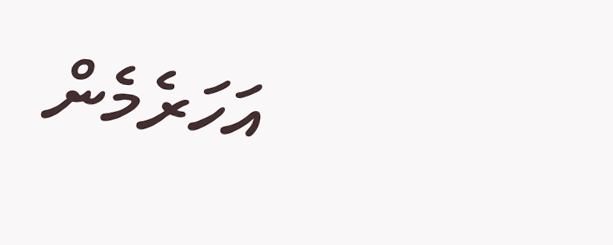އަހަރެމެން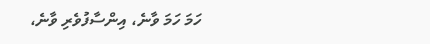ހަމަ ހަމަ ވާނެ، އިންސާފުވެރި ވާނެ،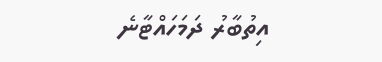އިތުބާރު ދަމަހައްޓާނެ